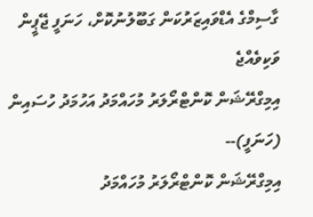ގާސިމްގެ އެޑްވައިޒަރުކަން ގަބޫލުނުކޮށް، ހަނަފީ ޖޭޕީން ވަކިވެއްޖެ
އިމިގްރޭޝަން ކޮންޓްރޯލަރު މުހައްމަދު އަހުމަދު ހުސައިން (ހަނަފީ)--
އިމިގްރޭޝަން ކޮންޓްރޯލަރު މުހައްމަދު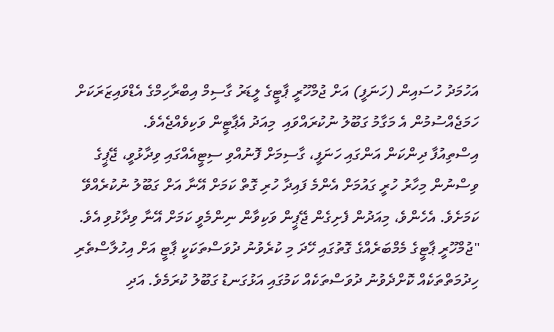އަހުމަދު ހުސައިން (ހަނަފީ) އަށް ޖުމްހޫރީ ޕާޓީގެ ލީޑަރު ގާސިމް އިބްރާހިމްގެ އެޑްވައިޒަރަކަށް ހަމަޖެއްސުމުން އެ މަގާމު ގަބޫލު ނުކުރައްވައި  މިއަދު އެޕާޓީން ވަކިވެއްޖެއެވެ.
އިސްތިއުފާ ދިންކަން އަންގައި ހަނަފީ، ގާސިމަށް ފޮނުއްވި ސިޓީއެއްގައި ވިދާޅުވީ، ޖޭޕީގެ ވިސްނުން މިހާރު ހުރީ ގައުމަށް އެންމެ ފައިދާ ހުރި ގޮތް ކަމަށް އޭނާ އަށް ގަބޫލު ނުކުރެއްވޭ ކަމަށެވެ. އެހެންވެ، މިއަދުން ފެށިގެން ޖޭޕީން ވަކިވާން ނިންމެވީ ކަމަށް އޭނާ ވިދާޅުވި އެވެ.
"ޖުމްހޫރީ ޕާޓީގެ މެމްބަރެއްގެ ގޮތުގައި ހޭދަ މި ކުރެވުނު ދުވަސްތަކަކީ ޕާޓީ އަށް އިހުލާސްތެރި ހިދުމަތްތަކެއް ކޮށްދެވުނު ދުވަސްތަކެއް ކަމުގައި އަޅުގަނޑު ގަބޫލު ކުރަމެވެ. އަދި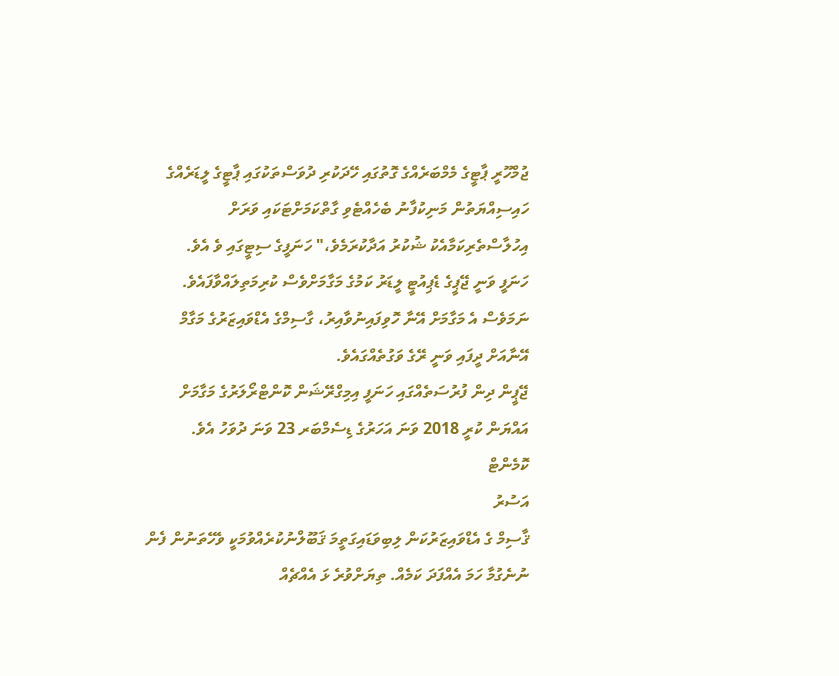ޖުމްހޫރީ ޕާޓީގެ މެމްބަރެއްގެ ގޮތުގައި ހޭދަކުރި ދުވަސްތަކުގައި ޕާޓީގެ ލީޑަރެއްގެ ހައިސިއްޔަތުން މަނިކުފާނު ބެހެއްޓެވި ގާތްކަމަށްޓަކައި ވަރަށް އިހުލާސްތެރިކަމާއެކު ޝުކުރު އަދާކުރަމެވެ،" ހަނަފީގެ ސިޓީގައި ވެ އެވެ.
ހަނަފީ ވަނީ ޖޭޕީގެ ޑެޕިއުޓީ ލީޑަރު ކަމުގެ މަގާމަށްވެސް ކުރިމަތިލައްވާފައެވެ. ނަމަވެސް އެ މަގާމަށް އޭނާ ހޮވިފައިނުވާއިރު، ގާސިމްގެ އެޑްވައިޒަރުގެ މަގާމް އޭނާއަށް ދީފައި ވަނީ ރޭގެ ވަގުތެއްގައެވެ.
ޖޭޕީން ދިން ފުރުސަތެއްގައި ހަނަފީ އިމިގްރޭޝަން ކޮންޓްރޯލަރުގެ މަގާމަށް އައްޔަން ކުރީ 2018 ވަނަ އަހަރުގެ ޑިސެމްބަރ 23 ވަނަ ދުވަހު އެވެ.
ކޮމެންޓް
އަސުރު
ޤާސިމް ގެ އެޑްވައިޒަރުކަން ލިބިވަޑައިގަތީމަ ޤަބޫލްނުކުރެއްވުމަކީ ވެހޭތަނުން ފެން ނުނެގުމާ ހަމަ އެއްފަދަ ކަމެއް. ތިޔަށްވުރެ ޅަ އެއްޗެއް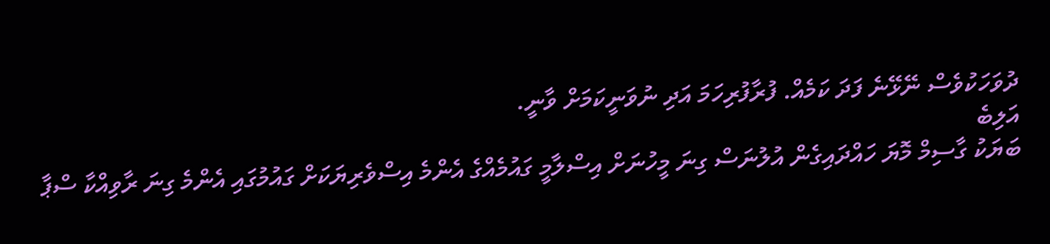ދުވަހަކުވެސް ނޭޅޭނެ ފަދަ ކަމެއް. ފުރާފުރިހަމަ އަދި ނުވަނީކަމަށް ވާނީ.
އަލިބެ
ބަޔަކު ގާސިމް މޮޔަ ހައްދައިގެން އުލުނަސް ގިނަ މީހުނަށް އިސްލާމީ ގައުމެއްގެ އެންމެ އިސްވެރިޔަކަށް ގައުމުގައި އެންމެ ގިނަ ރާވިއްކާ ސްޕާ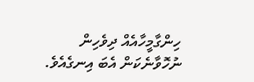ހިންގާމީހާއެއް ދިވެހިން ނުހޮވާނެކަން އެބަ އިނގެއެވެ.